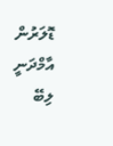ޑޮލަރުން އާމްދަނީ ލިބޭ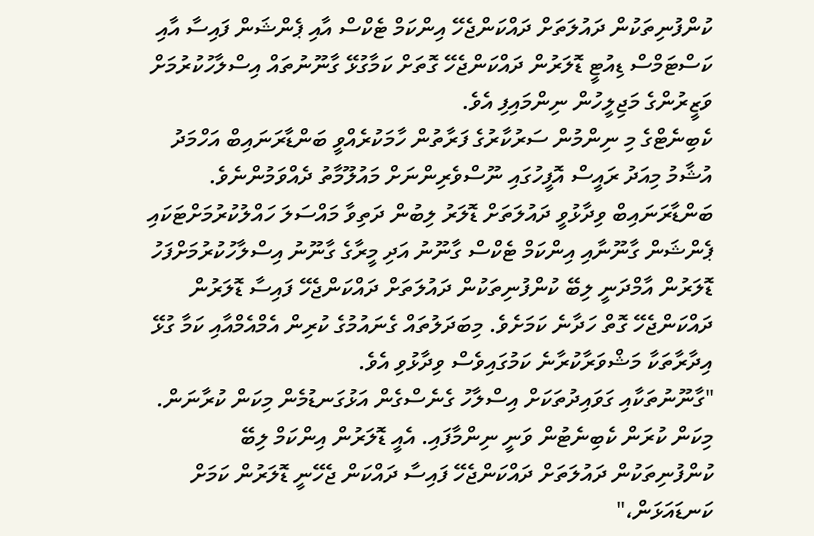ކުންފުނިތަކުން ދައުލަތަށް ދައްކަންޖެހޭ އިންކަމް ޓެކްސް އާއި ޕެންޝަން ފައިސާ އާއި ކަސްޓަމްސް ޑިއުޓީ ޑޮލަރުން ދައްކަންޖެހޭ ގޮތަށް ކަމާގުޅޭ ގާނޫނުތައް އިސްލާހުކުރުމަށް ވަޒީރުންގެ މަޖިލީހުން ނިންމައިފި އެވެ.
ކެބިނެޓްގެ މި ނިންމުން ސަރުކާރުގެ ފަރާތުން ހާމަކުރެއްވީ ބަންޑާރަނައިބް އަހްމަދު އުޝާމު މިއަދު ރައީސް އޮފީހުގައި ނޫސްވެރިންނަށް މައުލޫމާތު ދެއްވަމުންނެވެ.
ބަންޑާރަނައިބް ވިދާޅުވީ ދައުލަތަށް ޑޮލަރު ލިބުން ދަތިވާ މައްސަލަ ހައްލުކުރުމަށްޓަކައި ޕެންޝަން ގާނޫނާއި އިންކަމް ޓެކްސް ގާނޫނު އަދި މީރާގެ ގާނޫނު އިސްލާހުކުރުމަށްފަހު ޑޮލަރުން އާމްދަނީ ލިބޭ ކުންފުނިތަކުން ދައުލަތަށް ދައްކަންޖެހޭ ފައިސާ ޑޮލަރުން ދައްކަންޖެހޭ ގޮތް ހަދާނެ ކަމަށެވެ. މިބަދަލުތައް ގެނައުމުގެ ކުރިން އެމްއެމްއާއި ކަމާ ގުޅޭ އިދާރާތަކާ މަޝްވަރާކުރާނެ ކަމުގައިވެސް ވިދާޅުވި އެވެ.
"ގާނޫނުތަކާއި ގަވައިދުތަކަށް އިސްލާހު ގެނެސްގެން އަޅުގަނޑުމެން މިކަން ކުރާނަން. މިކަން ކުރަން ކެބިނެޓުން ވަނީ ނިންމާފައި. އެއީ ޑޮލަރުން އިންކަމް ލިބޭ ކުންފުނިތަކުން ދައުލަތަށް ދައްކަންޖެހޭ ފައިސާ ދައްކަން ޖެހޭނީ ޑޮލަރުން ކަމަށް ކަނޑައަޅަން،"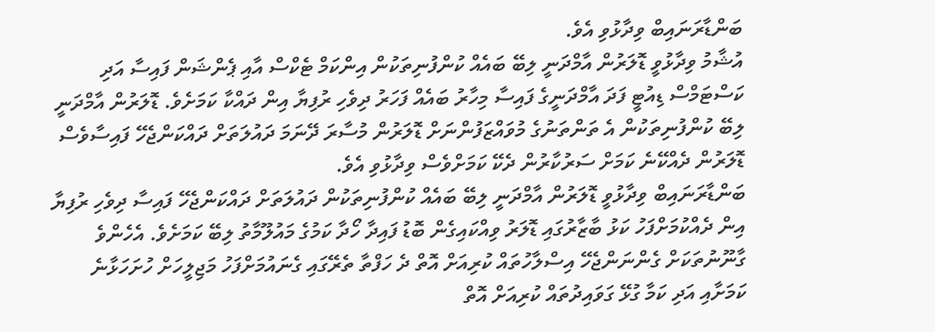ބަންޑާރަނައިބް ވިދާޅުވި އެވެ.
އުޝާމު ވިދާޅުވީ ޑޮލަރުން އާމްދަނީ ލިބޭ ބައެއް ކުންފުނިތަކުން އިންކަމް ޓެކްސް އާއި ޕެންޝަން ފައިސާ އަދި ކަސްޓަމްސް ޑިއުޓީ ފަދަ އާމްދަނީގެ ފައިސާ މިހާރު ބައެއް ފަހަރު ދިވެހި ރުފިޔާ އިން ދައްކާ ކަމަށެވެ. ޑޮލަރުން އާމްދަނީ ލިބޭ ކުންފުނިތަކުން އެ ތަންތަނުގެ މުވައްޒަފުންނަށް ޑޮލަރުން މުސާރަ ދޭނަމަ ދައުލަތަށް ދައްކަންޖެހޭ ފައިސާވެސް ޑޮލަރުން ދެއްކޭނެ ކަމަށް ސަރުކާރުން ދެކޭ ކަމަށްވެސް ވިދާޅުވި އެވެ.
ބަންޑާރަނައިބް ވިދާޅުވީ ޑޮލަރުން އާމްދަނީ ލިބޭ ބައެއް ކުންފުނިތަކުން ދައުލަތަށް ދައްކަންޖެހޭ ފައިސާ ދިވެހި ރުފިޔާ އިން ދެއްކުމަށްފަހު ކަޅު ބާޒާރުގައި ޑޮލަރު ވިއްކައިގެން ބޮޑު ފައިދާ ހޯދާ ކަމުގެ މައުލޫމާތު ލިބޭ ކަމަށެވެ. އެހެންވެ ގާނޫނުތަކަށް ގެންނަންޖެހޭ އިސްލާހުތައް ކުރިއަށް އޮތް ދެ ހަފްތާ ތެރޭގައި ގެނައުމަށްފަހު މަޖިލީހަށް ހުށަހަޅާނެ ކަމަށާއި އަދި ކަމާ ގުޅޭ ގަވައިދުތައް ކުރިއަށް އޮތް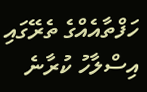ހަފްތާއެއްގެ ތެރޭގައި އިސްލާހު ކުރާނެ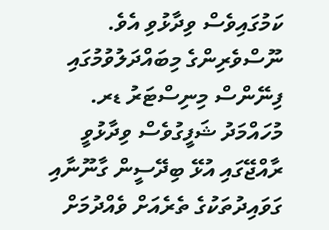ކަމުގައިވެސް ވިދާޅުވި އެވެ.
ނޫސްވެރިންގެ މިބައްދަލުވުމުގައި ފިނޭންސް މިނިސްޓަރު ޑރ. މުހައްމަދު ޝަފީގުވެސް ވިދާޅުވީ ރާއްޖޭގައި އުޅޭ ބިދޭސީން ގާނޫނާއި ގަވައިދުތަކުގެ ތެރެއަށް ވެއްދުމަށް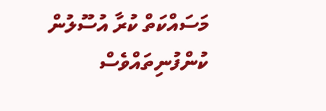މަސައްކަތް ކުރާ އުސޫލުން ކުންފުނިތައްވެސް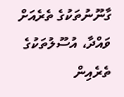ގާނޫނުތަކުގެ ތެރެއަށް ވައްދާ، އުސޫލުތަކުގެ ތެރެއިން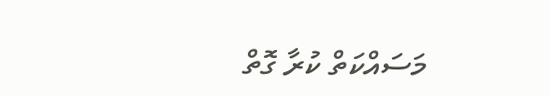މަސައްކަތް ކުރާ ގޮތް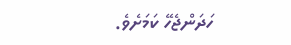ހަދަންޖެހޭ ކަމަށެވެ.